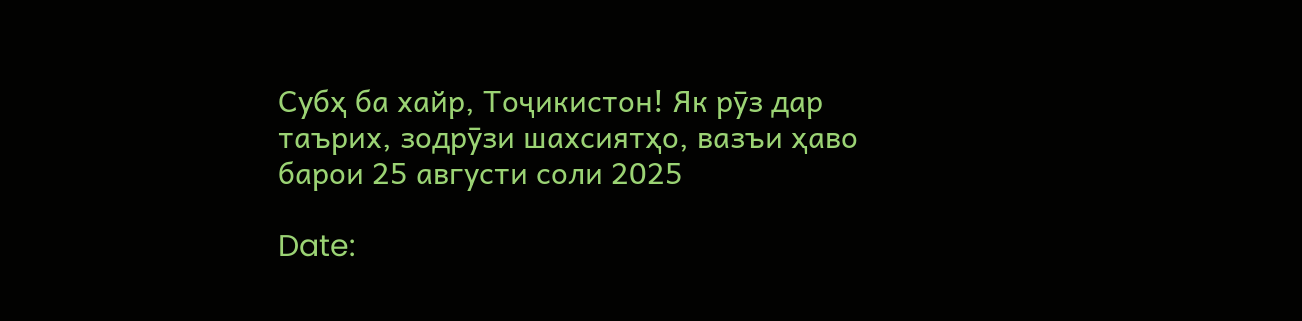Субҳ ба хайр, Тоҷикистон! Як рӯз дар таърих, зодрӯзи шахсиятҳо, вазъи ҳаво барои 25 августи соли 2025

Date: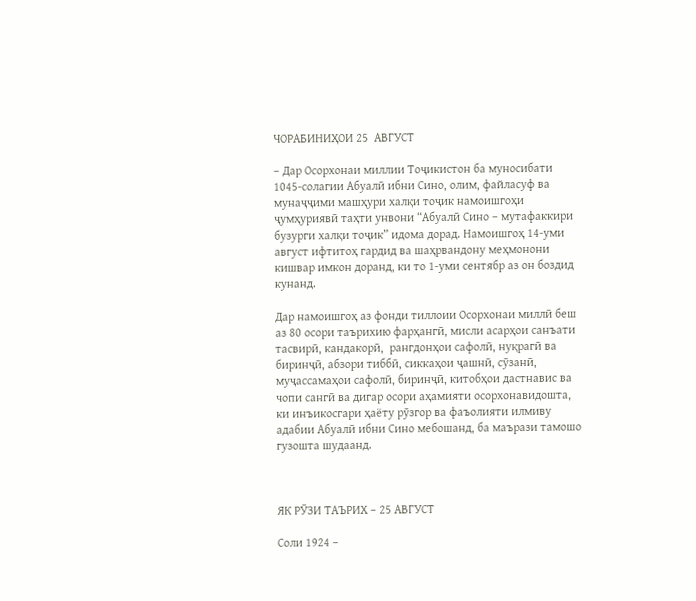ЧОРАБИНИҲОИ 25  АВГУСТ

– Дар Осорхонаи миллии Тоҷикистон ба муносибати 1045-солагии Абуалӣ ибни Сино, олим, файласуф ва мунаҷҷими машҳури халқи тоҷик намоишгоҳи ҷумҳуриявӣ таҳти унвони “Абуалӣ Сино – мутафаккири бузурги халқи тоҷик” идома дорад. Намоишгоҳ 14-уми август ифтитоҳ гардид ва шаҳрвандону меҳмонони кишвар имкон доранд, ки то 1-уми сентябр аз он боздид кунанд.

Дар намоишгоҳ аз фонди тиллоии Осорхонаи миллӣ беш аз 80 осори таърихию фарҳангӣ, мисли асарҳои санъати тасвирӣ, кандакорӣ,  рангдонҳои сафолӣ, нуқрагӣ ва биринҷӣ, абзори тиббӣ, сиккаҳои ҷашнӣ, сӯзанӣ, муҷассамаҳои сафолӣ, биринҷӣ, китобҳои дастнавис ва чопи сангӣ ва дигар осори аҳамияти осорхонавидошта, ки инъикосгари ҳаёту рӯзгор ва фаъолияти илмиву адабии Абуалӣ ибни Сино мебошанд, ба маърази тамошо гузошта шудаанд.



ЯК РӮЗИ ТАЪРИХ – 25 АВГУСТ

Соли 1924 –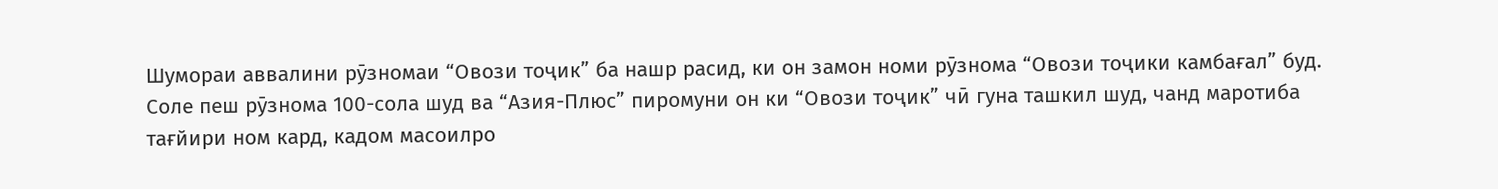Шумораи аввалини рӯзномаи “Овози тоҷик” ба нашр расид, ки он замон номи рӯзнома “Овози тоҷики камбағал” буд. Соле пеш рӯзнома 100-сола шуд ва “Азия-Плюс” пиромуни он ки “Овози тоҷик” чӣ гуна ташкил шуд, чанд маротиба тағйири ном кард, кадом масоилро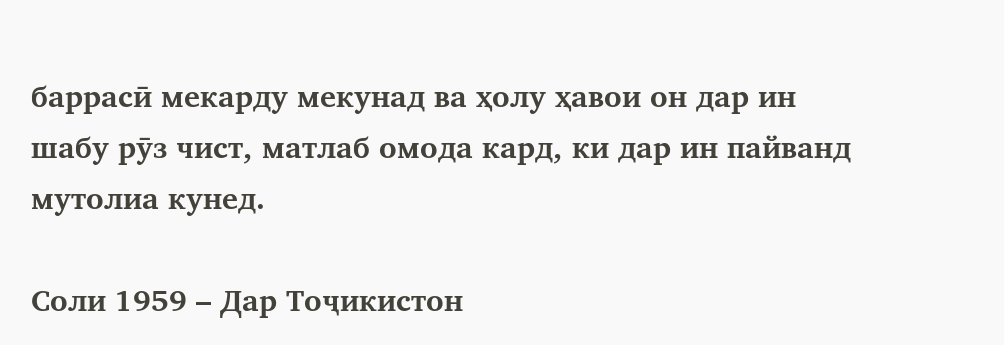баррасӣ мекарду мекунад ва ҳолу ҳавои он дар ин шабу рӯз чист, матлаб омода кард, ки дар ин пайванд мутолиа кунед.

Соли 1959 – Дар Тоҷикистон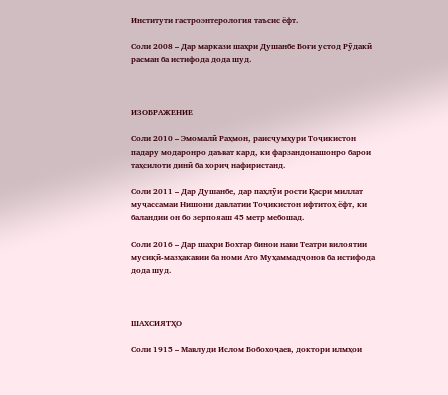Институти гастроэнтерология таъсис ёфт.

Соли 2008 – Дар маркази шаҳри Душанбе Боғи устод Рӯдакӣ расман ба истифода дода шуд.



ИЗОБРАЖЕНИЕ

Соли 2010 – Эмомалӣ Раҳмон, раисҷумҳури Тоҷикистон падару модаронро даъват кард, ки фарзандонашонро барои таҳсилоти динӣ ба хориҷ нафиристанд.

Соли 2011 – Дар Душанбе, дар паҳлӯи рости Қасри миллат муҷассамаи Нишони давлатии Тоҷикистон ифтитоҳ ёфт, ки баландии он бо зерпояаш 45 метр мебошад.

Соли 2016 – Дар шаҳри Бохтар бинои нави Театри вилоятии мусиқӣ-мазҳакавии ба номи Ато Муҳаммадҷонов ба истифода дода шуд.



ШАХСИЯТҲО

Соли 1915 – Мавлуди Ислом Бобохоҷаев, доктори илмҳои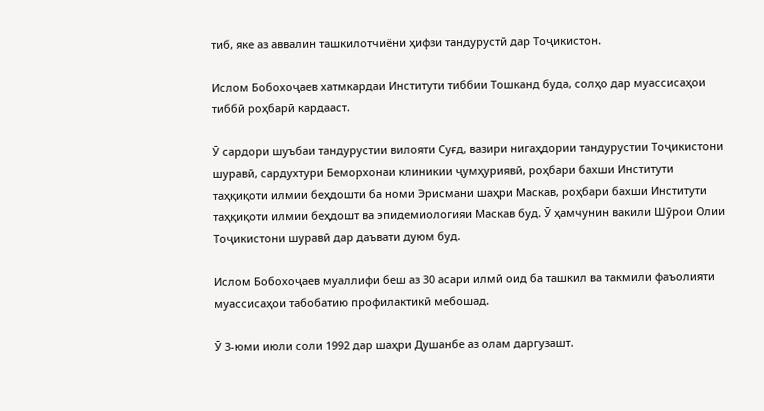тиб, яке аз аввалин ташкилотчиёни ҳифзи тандурустӣ дар Тоҷикистон.

Ислом Бобохоҷаев хатмкардаи Институти тиббии Тошканд буда, солҳо дар муассисаҳои тиббӣ роҳбарӣ кардааст.

Ӯ сардори шуъбаи тандурустии вилояти Суғд, вазири нигаҳдории тандурустии Тоҷикистони шуравӣ, сардухтури Беморхонаи клиникии ҷумҳуриявӣ, роҳбари бахши Институти таҳқиқоти илмии беҳдошти ба номи Эрисмани шаҳри Маскав, роҳбари бахши Институти таҳқиқоти илмии беҳдошт ва эпидемиологияи Маскав буд. Ӯ ҳамчунин вакили Шӯрои Олии Тоҷикистони шуравӣ дар даъвати дуюм буд.

Ислом Бобохоҷаев муаллифи беш аз 30 асари илмӣ оид ба ташкил ва такмили фаъолияти муассисаҳои табобатию профилактикӣ мебошад.

Ӯ 3-юми июли соли 1992 дар шаҳри Душанбе аз олам даргузашт.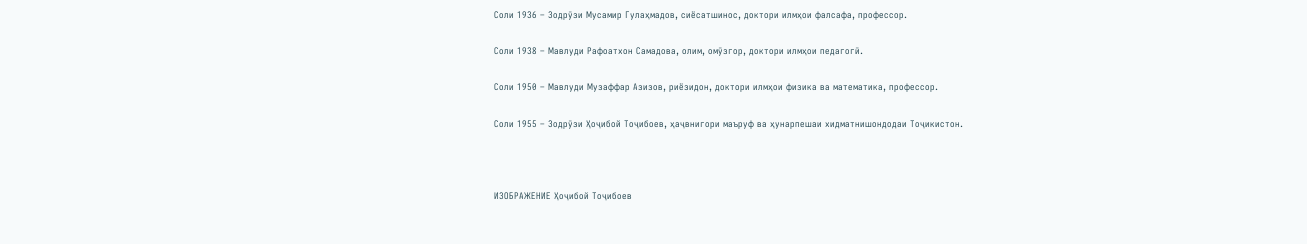Соли 1936 – Зодрӯзи Мусамир Гулаҳмадов, сиёсатшинос, доктори илмҳои фалсафа, профессор.

Соли 1938 – Мавлуди Рафоатхон Самадова, олим, омӯзгор, доктори илмҳои педагогӣ.

Соли 1950 – Мавлуди Музаффар Азизов, риёзидон, доктори илмҳои физика ва математика, профессор.

Соли 1955 – Зодрӯзи Ҳоҷибой Тоҷибоев, ҳаҷвнигори маъруф ва ҳунарпешаи хидматнишондодаи Тоҷикистон.



ИЗОБРАЖЕНИЕ Ҳоҷибой Тоҷибоев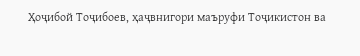Ҳоҷибой Тоҷибоев, ҳаҷвнигори маъруфи Тоҷикистон ва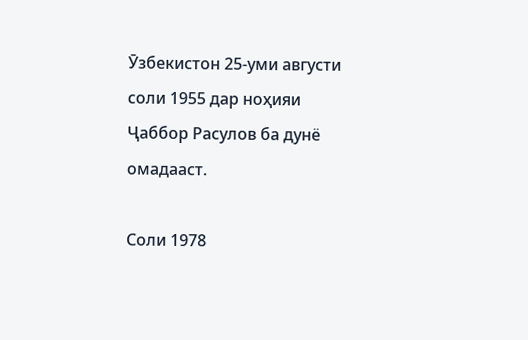Ӯзбекистон 25-уми августи соли 1955 дар ноҳияи Ҷаббор Расулов ба дунё омадааст.

Соли 1978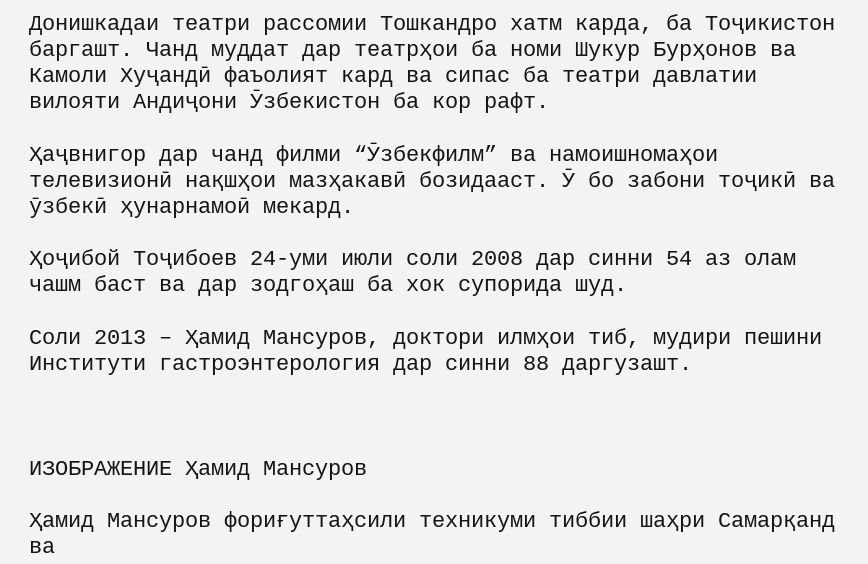Донишкадаи театри рассомии Тошкандро хатм карда, ба Тоҷикистон баргашт. Чанд муддат дар театрҳои ба номи Шукур Бурҳонов ва Камоли Хуҷандӣ фаъолият кард ва сипас ба театри давлатии вилояти Андиҷони Ӯзбекистон ба кор рафт.

Ҳаҷвнигор дар чанд филми “Ӯзбекфилм” ва намоишномаҳои телевизионӣ нақшҳои мазҳакавӣ бозидааст. Ӯ бо забони тоҷикӣ ва ӯзбекӣ ҳунарнамоӣ мекард.

Ҳоҷибой Тоҷибоев 24-уми июли соли 2008 дар синни 54 аз олам чашм баст ва дар зодгоҳаш ба хок супорида шуд.

Соли 2013 – Ҳамид Мансуров, доктори илмҳои тиб, мудири пешини Институти гастроэнтерология дар синни 88 даргузашт.



ИЗОБРАЖЕНИЕ Ҳамид Мансуров

Ҳамид Мансуров фориғуттаҳсили техникуми тиббии шаҳри Самарқанд ва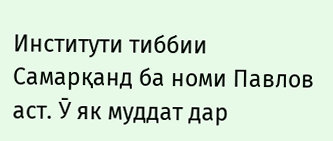Институти тиббии Самарқанд ба номи Павлов аст. Ӯ як муддат дар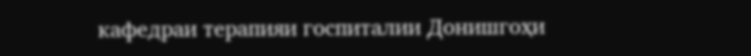кафедраи терапияи госпиталии Донишгоҳи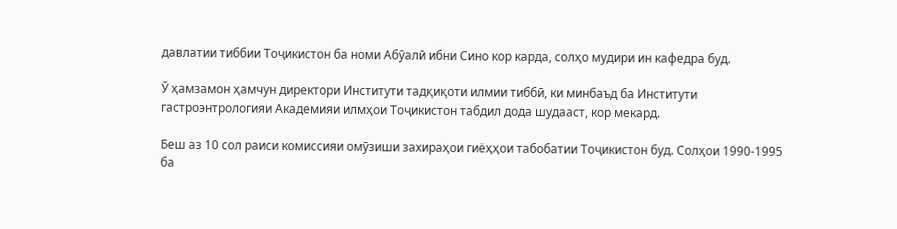давлатии тиббии Тоҷикистон ба номи Абӯалӣ ибни Сино кор карда, солҳо мудири ин кафедра буд.

Ӯ ҳамзамон ҳамчун директори Институти тадқиқоти илмии тиббӣ, ки минбаъд ба Институти гастроэнтрологияи Академияи илмҳои Тоҷикистон табдил дода шудааст, кор мекард.

Беш аз 10 сол раиси комиссияи омӯзиши захираҳои гиёҳҳои табобатии Тоҷикистон буд. Солҳои 1990-1995 ба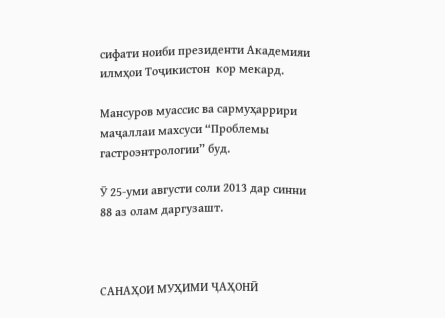сифати ноиби президенти Академияи илмҳои Тоҷикистон  кор мекард.

Мансуров муассис ва сармуҳаррири маҷаллаи махсуси “Проблемы гастроэнтрологии” буд.

Ӯ 25-уми августи соли 2013 дар синни 88 аз олам даргузашт.



САНАҲОИ МУҲИМИ ҶАҲОНӢ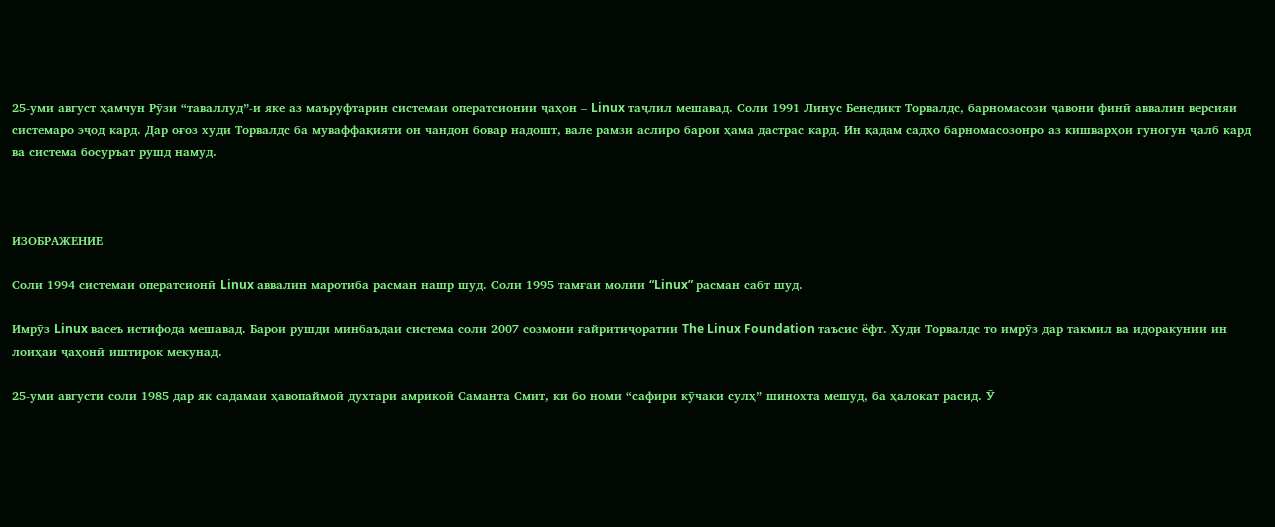25-уми август ҳамчун Рӯзи “таваллуд”-и яке аз маъруфтарин системаи оператсионии ҷаҳон – Linux таҷлил мешавад. Соли 1991 Линус Бенедикт Торвалдс, барномасози ҷавони финӣ аввалин версияи системаро эҷод кард. Дар оғоз худи Торвалдс ба муваффақияти он чандон бовар надошт, вале рамзи аслиро барои ҳама дастрас кард. Ин қадам садҳо барномасозонро аз кишварҳои гуногун ҷалб кард ва система босуръат рушд намуд.



ИЗОБРАЖЕНИЕ

Соли 1994 системаи оператсионӣ Linux аввалин маротиба расман нашр шуд. Соли 1995 тамғаи молии “Linux” расман сабт шуд.

Имрӯз Linux васеъ истифода мешавад. Барои рушди минбаъдаи система соли 2007 созмони ғайритиҷоратии The Linux Foundation таъсис ёфт. Худи Торвалдс то имрӯз дар такмил ва идоракунии ин лоиҳаи ҷаҳонӣ иштирок мекунад.

25-уми августи соли 1985 дар як садамаи ҳавопаймоӣ духтари амрикоӣ Саманта Смит, ки бо номи “сафири кӯчаки сулҳ” шинохта мешуд, ба ҳалокат расид. Ӯ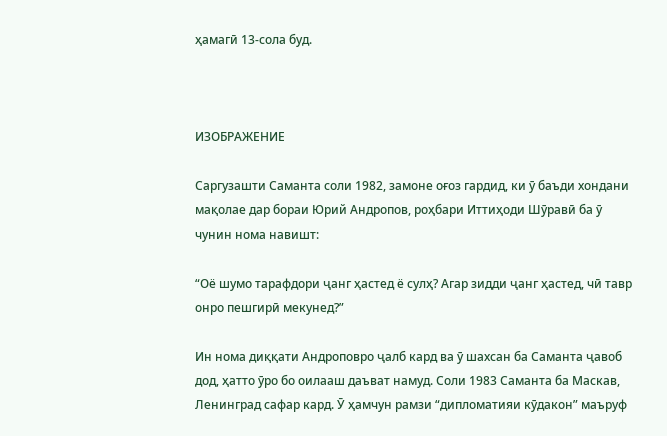ҳамагӣ 13-сола буд.



ИЗОБРАЖЕНИЕ

Саргузашти Саманта соли 1982, замоне оғоз гардид, ки ӯ баъди хондани мақолае дар бораи Юрий Андропов, роҳбари Иттиҳоди Шӯравӣ ба ӯ чунин нома навишт:

“Оё шумо тарафдори ҷанг ҳастед ё сулҳ? Агар зидди ҷанг ҳастед, чӣ тавр онро пешгирӣ мекунед?”

Ин нома диққати Андроповро ҷалб кард ва ӯ шахсан ба Саманта ҷавоб дод, ҳатто ӯро бо оилааш даъват намуд. Соли 1983 Саманта ба Маскав, Ленинград сафар кард. Ӯ ҳамчун рамзи “дипломатияи кӯдакон” маъруф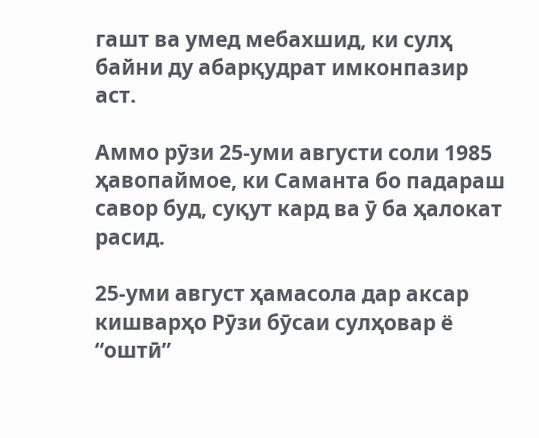гашт ва умед мебахшид, ки сулҳ байни ду абарқудрат имконпазир аст.

Аммо рӯзи 25-уми августи соли 1985 ҳавопаймое, ки Саманта бо падараш савор буд, суқут кард ва ӯ ба ҳалокат расид.

25-уми август ҳамасола дар аксар кишварҳо Рӯзи бӯсаи сулҳовар ё “оштӣ”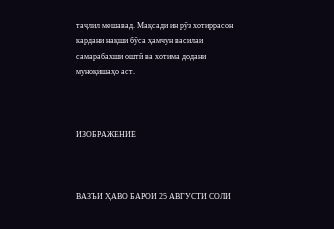таҷлил мешавад. Мақсади ин рӯз хотиррасон кардани нақши бӯса ҳамчун василаи самарабахши оштӣ ва хотима додани муноқишаҳо аст.



ИЗОБРАЖЕНИЕ



ВАЗЪИ ҲАВО БАРОИ 25 АВГУСТИ СОЛИ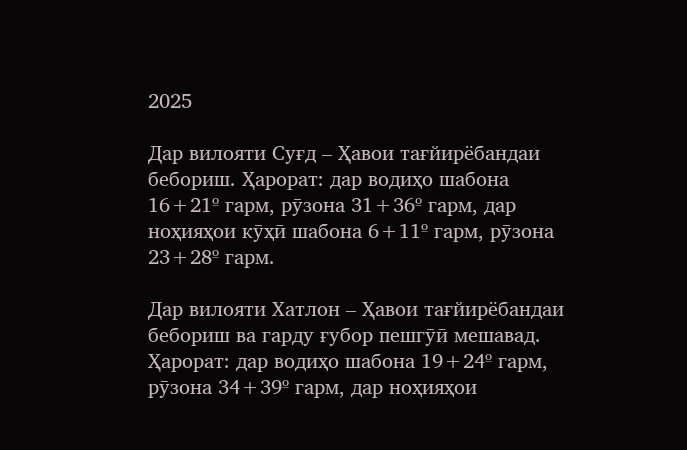2025

Дар вилояти Суғд – Ҳавои тағйирёбандаи бебориш. Ҳарорат: дар водиҳо шабона 16+21º гарм, рӯзона 31+36º гарм, дар ноҳияҳои кӯҳӣ шабона 6+11º гарм, рӯзона 23+28º гарм.

Дар вилояти Хатлон – Ҳавои тағйирёбандаи бебориш ва гарду ғубор пешгӯӣ мешавад. Ҳарорат: дар водиҳо шабона 19+24º гарм, рӯзона 34+39º гарм, дар ноҳияҳои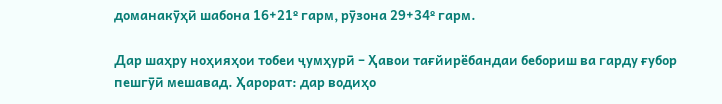доманакӯҳӣ шабона 16+21º гарм, рӯзона 29+34º гарм.

Дар шаҳру ноҳияҳои тобеи ҷумҳурӣ – Ҳавои тағйирёбандаи бебориш ва гарду ғубор пешгӯӣ мешавад. Ҳарорат: дар водиҳо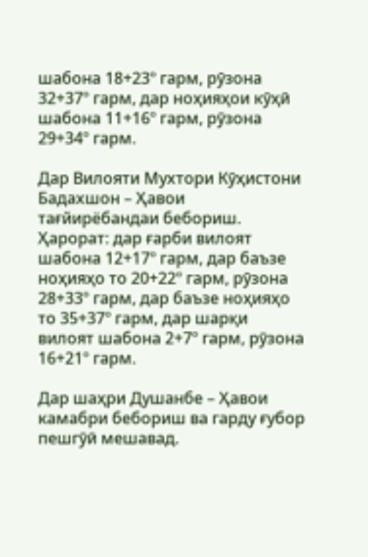шабона 18+23º гарм, рӯзона 32+37º гарм, дар ноҳияҳои кӯҳӣ шабона 11+16º гарм, рӯзона 29+34º гарм.

Дар Вилояти Мухтори Кӯҳистони Бадахшон – Ҳавои тағйирёбандаи бебориш. Ҳарорат: дар ғарби вилоят шабона 12+17º гарм, дар баъзе ноҳияҳо то 20+22º гарм, рӯзона 28+33º гарм, дар баъзе ноҳияҳо то 35+37º гарм, дар шарқи вилоят шабона 2+7º гарм, рӯзона 16+21º гарм.

Дар шаҳри Душанбе – Ҳавои камабри бебориш ва гарду ғубор пешгӯӣ мешавад.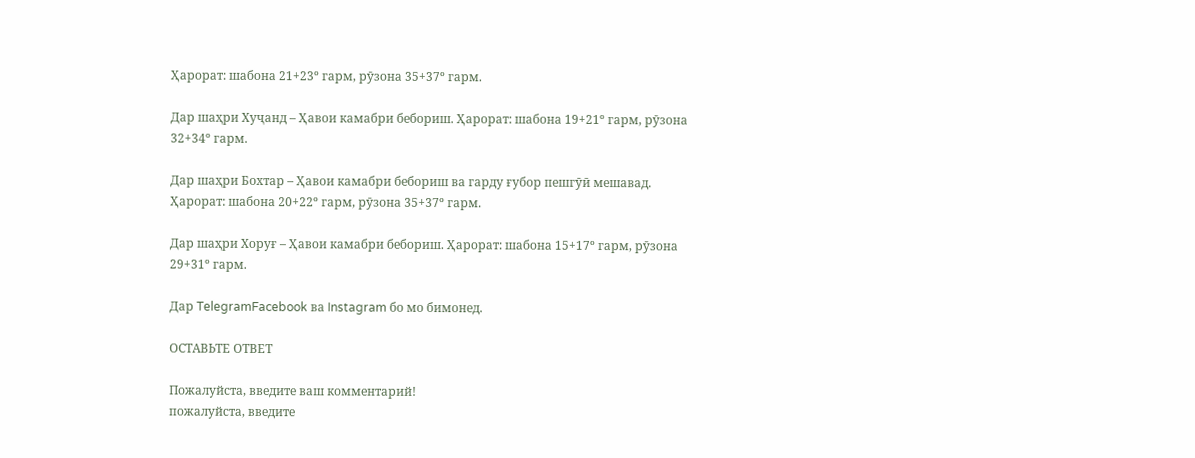Ҳарорат: шабона 21+23º гарм, рӯзона 35+37º гарм.

Дар шаҳри Хуҷанд – Ҳавои камабри бебориш. Ҳарорат: шабона 19+21º гарм, рӯзона 32+34º гарм.

Дар шаҳри Бохтар – Ҳавои камабри бебориш ва гарду ғубор пешгӯӣ мешавад. Ҳарорат: шабона 20+22º гарм, рӯзона 35+37º гарм.

Дар шаҳри Хоруғ – Ҳавои камабри бебориш. Ҳарорат: шабона 15+17º гарм, рӯзона 29+31º гарм.

Дар TelegramFacebook ва Instagram бо мо бимонед.

ОСТАВЬТЕ ОТВЕТ

Пожалуйста, введите ваш комментарий!
пожалуйста, введите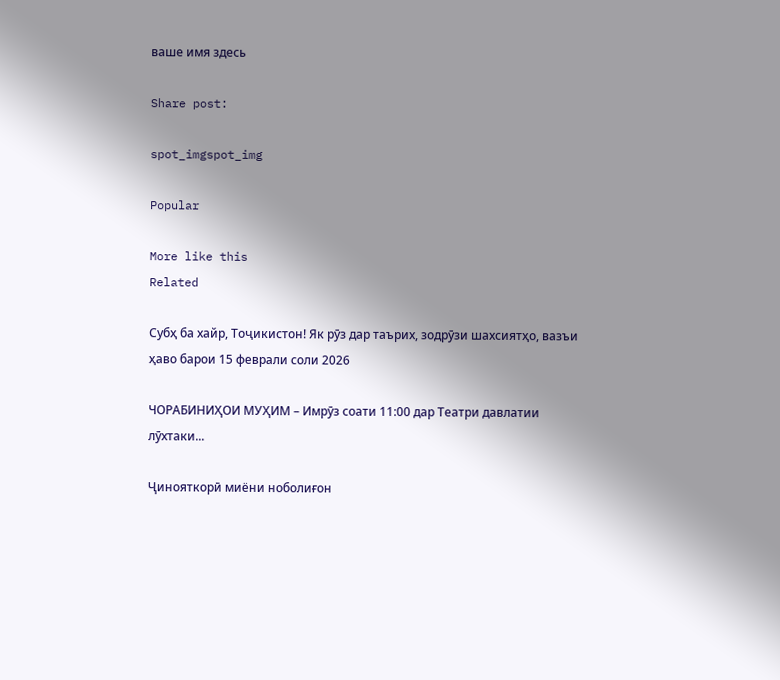ваше имя здесь

Share post:

spot_imgspot_img

Popular

More like this
Related

Субҳ ба хайр, Тоҷикистон! Як рӯз дар таърих, зодрӯзи шахсиятҳо, вазъи ҳаво барои 15 феврали соли 2026

ЧОРАБИНИҲОИ МУҲИМ – Имрӯз соати 11:00 дар Театри давлатии лӯхтаки...

Ҷинояткорӣ миёни ноболиғон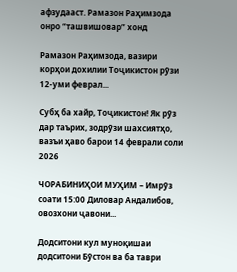афзудааст. Рамазон Раҳимзода онро “ташвишовар” хонд

Рамазон Раҳимзода, вазири корҳои дохилии Тоҷикистон рӯзи 12-уми феврал...

Субҳ ба хайр, Тоҷикистон! Як рӯз дар таърих, зодрӯзи шахсиятҳо, вазъи ҳаво барои 14 феврали соли 2026

ЧОРАБИНИҲОИ МУҲИМ – Имрӯз соати 15:00 Диловар Андалибов, овозхони ҷавони...

Додситони кул муноқишаи додситони Бӯстон ва ба таври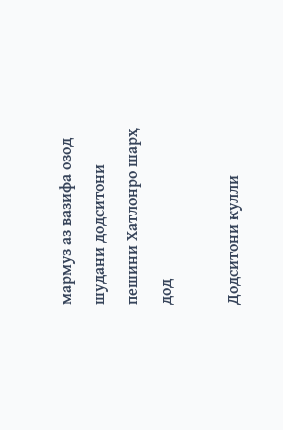мармуз аз вазифа озод шудани додситони пешини Хатлонро шарҳ дод

Додситони кулли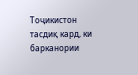Тоҷикистон тасдиқ кард, ки барканории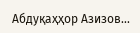Абдуқаҳҳор Азизов...